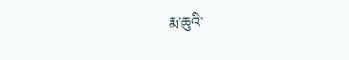རྨ་ཆུའི་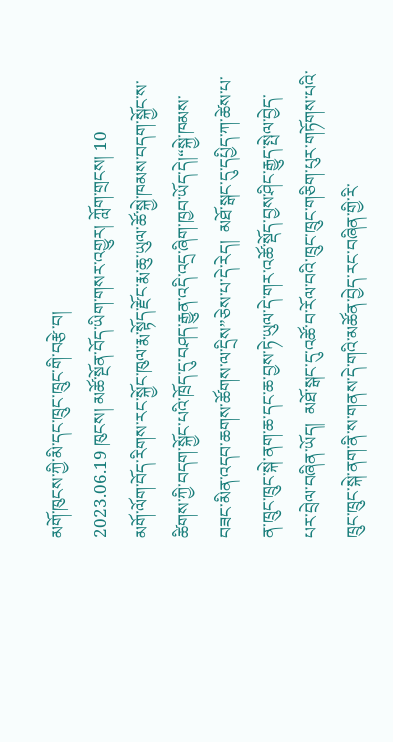མགོ་ཁུངས་ཀྱི་མི་དང་ཁྲུང་ཁྲུང་གི་བརྩེ་བ།
2023.06.19 ཁུངས། མཚོ་སྔོན་བོད་ཡིག་གསར་འགྱུར། ཀློག་གྲངས། 10
མགོ་ལོག་བོད་རིགས་རང་སྐྱོང་ཁུལ་རྨ་སྟོད་རྫོང་རྨ་ཆུ་ཡུལ་ཚོ་སྐྱེ་ཁམས་བདག་སྐྱོང་ས་ཚིགས་ཀྱི་བདག་སྐྱོང་པའི་ཁྲོད་དུ་བཤད་རྒྱུན་འདི་འདྲ་ཞིག་ཁྱབ་ཡོད་དེ།“སྐྱེ་ཁམས་བཟང་མིན་འདབ་ཆགས་ཚོགས་ལ་དྲིས”ཅེས་པ་དེ་རེད།  མཐོ་སྒང་དུ་དཔྱིད་ཀ་ཚེས་པ་ན་ཁྲུང་ཁྲུང་སྐེ་ནག་ཆ་དང་ཆ་བྱས་ཏེ་ཡུལ་དེ་གར་འཚོ་སྡོད་བྱས་ཤིང་རྒྱུད་སྤེལ་བྱེད་པར་བྲེལ་བཞིན་ཡོད།  མཐོ་སྒང་དུ་འཚོ་བ་རོལ་བའི་ཁྲུང་ཁྲུང་གཅིག་པུར་གཏོགས་པའི་ཁྲུང་ཁྲུང་སྐེ་ནག་ནི་ས་གནས་དེ་གའི་མཚོན་བྱེད་རང་བཞིན་གྱི་རི་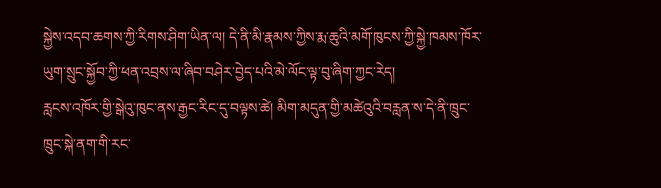སྐྱེས་འདབ་ཆགས་ཀྱི་རིགས་ཤིག་ཡིན་ལ། དེ་ནི་མི་རྣམས་ཀྱིས་རྨ་ཆུའི་མགོ་ཁུངས་ཀྱི་སྐྱེ་ཁམས་ཁོར་ཡུག་སྲུང་སྐྱོབ་ཀྱི་ཕན་འབྲས་ལ་ཞིབ་བཤེར་བྱེད་པའི་མེ་ལོང་ལྟ་བུ་ཞིག་ཀྱང་རེད།
རླངས་འཁོར་གྱི་སྒེའུ་ཁུང་ནས་རྒྱང་རིང་དུ་བལྟས་ཚེ། མིག་མདུན་གྱི་མཚེའུའི་བརླན་ས་དེ་ནི་ཁྲུང་ཁྲུང་སྐེ་ནག་གི་རང་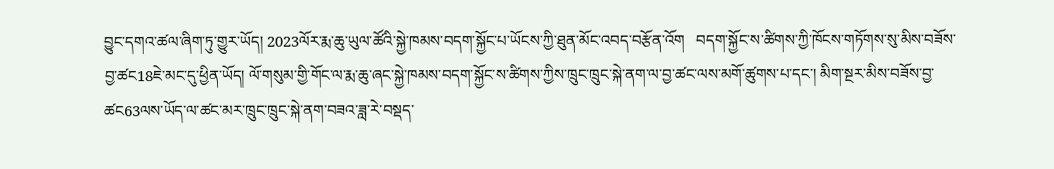བྱུང་དགའ་ཚལ་ཞིག་ཏུ་གྱུར་ཡོད། 2023ལོར་རྨ་ཆུ་ཡུལ་ཚོའི་སྐྱེ་ཁམས་བདག་སྐྱོང་པ་ཡོངས་ཀྱི་ཐུན་མོང་འབད་བརྩོན་འོག   བདག་སྐྱོང་ས་ཚིགས་ཀྱི་ཁོངས་གཏོགས་སུ་མིས་བཟོས་བྱ་ཚང18ཇེ་མང་དུ་ཕྱིན་ཡོད། ལོ་གསུམ་གྱི་གོང་ལ་རྨ་ཆུ་ཞང་སྐྱེ་ཁམས་བདག་སྐྱོང་ས་ཚིགས་ཀྱིས་ཁྲུང་ཁྲུང་སྐེ་ནག་ལ་བྱ་ཚང་ལས་མགོ་ཚུགས་པ་དང་། མིག་སྔར་མིས་བཟོས་བྱ་ཚང63ལས་ཡོད་ལ་ཚང་མར་ཁྲུང་ཁྲུང་སྐེ་ནག་བཟའ་ཟླ་རེ་བསྡད་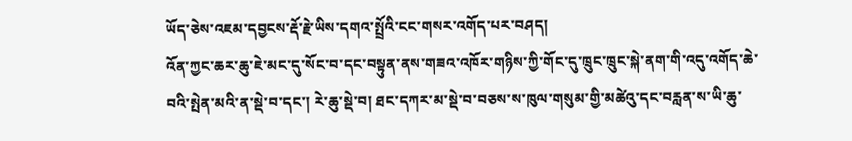ཡོད་ཅེས་འཇམ་དབྱངས་རྡོ་རྗེ་ཡིས་དགའ་སྤྲོའི་ངང་གསར་འགོད་པར་བཤད།
འོན་ཀྱང་ཆར་ཆུ་ཇེ་མང་དུ་སོང་བ་དང་བསྟུན་ནས་གཟའ་འཁོར་གཉིས་ཀྱི་གོང་དུ་ཁྲུང་ཁྲུང་སྐེ་ནག་གི་འདུ་འགོད་ཆེ་བའི་སྤེན་མའི་ན་སྡེ་བ་དང་། རེ་ཆུ་སྡེ་བ། ཐང་དཀར་མ་སྡེ་བ་བཅས་ས་ཁུལ་གསུམ་གྱི་མཚེའུ་དང་བརླན་ས་ཡི་ཆུ་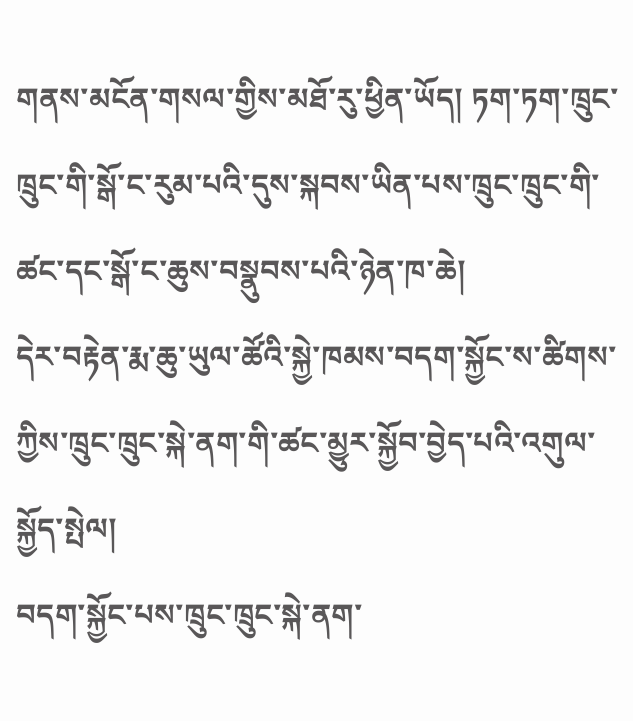གནས་མངོན་གསལ་གྱིས་མཐོ་རུ་ཕྱིན་ཡོད། ཏག་ཏག་ཁྲུང་ཁྲུང་གི་སྒོ་ང་རུམ་པའི་དུས་སྐབས་ཡིན་པས་ཁྲུང་ཁྲུང་གི་ཚང་དང་སྒོ་ང་ཆུས་བསྣུབས་པའི་ཉེན་ཁ་ཆེ།
དེར་བརྟེན་རྨ་ཆུ་ཡུལ་ཚོའི་སྐྱེ་ཁམས་བདག་སྐྱོང་ས་ཚིགས་ཀྱིས་ཁྲུང་ཁྲུང་སྐེ་ནག་གི་ཚང་མྱུར་སྐྱོབ་བྱེད་པའི་འགུལ་སྐྱོད་སྤེལ།
བདག་སྐྱོང་པས་ཁྲུང་ཁྲུང་སྐེ་ནག་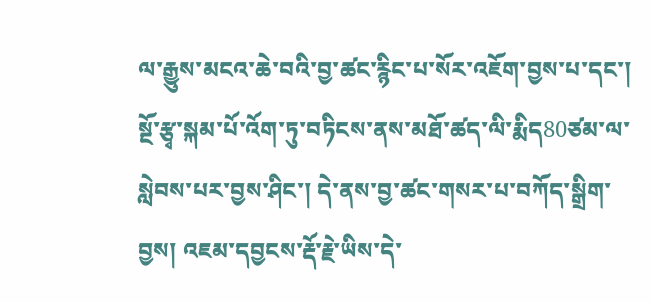ལ་རྒྱུས་མངའ་ཆེ་བའི་བྱ་ཚང་རྙིང་པ་སོར་འཇོག་བྱས་པ་དང་། སྔོ་རྩྭ་སྐམ་པོ་འོག་ཏུ་བཏིངས་ནས་མཐོ་ཚད་ལི་རྨིད80ཙམ་ལ་སླེབས་པར་བྱས་ཤིང་། དེ་ནས་བྱ་ཚང་གསར་པ་བཀོད་སྒྲིག་བྱས། འཇམ་དབྱངས་རྡོ་རྗེ་ཡིས་དེ་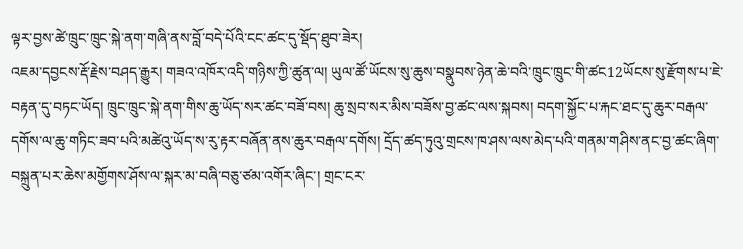ལྟར་བྱས་ཚེ་ཁྲུང་ཁྲུང་སྐེ་ནག་གཞི་ནས་བློ་བདེ་པོའི་ངང་ཚང་དུ་སྡོད་ཐུབ་ཟེར།
འཇམ་དབྱངས་རྡོ་རྗེས་བཤད་རྒྱུར། གཟའ་འཁོར་འདི་གཉིས་ཀྱི་ཚུན་ལ། ཡུལ་ཚོ་ཡོངས་སུ་ཆུས་བསྣུབས་ཉེན་ཆེ་བའི་ཁྲུང་ཁྲུང་གི་ཚང12ཡོངས་སུ་རྫོགས་པ་ཇེ་བརྟན་དུ་བཏང་ཡོད། ཁྲུང་ཁྲུང་སྐེ་ནག་གིས་ཆུ་ཡོད་སར་ཚང་བཟོ་བས། ཆུ་སྲབ་སར་མིས་བཟོས་བྱ་ཚང་ལས་སྐབས། བདག་སྐྱོང་པ་རྐང་ཐང་དུ་ཆུར་བརྒལ་དགོས་ལ་ཆུ་གཏིང་ཟབ་པའི་མཚེའུ་ཡོད་ས་རུ་རྟར་བཞོན་ནས་ཆུར་བརྒལ་དགོས། དྲོད་ཚད་ཏུའུ་གྲངས་ཁ་ཤས་ལས་མེད་པའི་གནམ་གཤིས་ནང་བྱ་ཚང་ཞིག་བསྐྲུན་པར་ཆེས་མགྱོགས་ཤོས་ལ་སྐར་མ་བཞི་བཅུ་ཙམ་འགོར་ཞིང་། གྲང་ངར་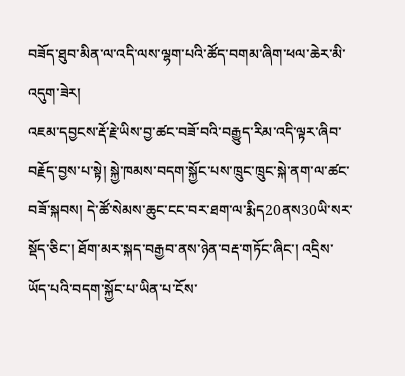བཟོད་ཐུབ་མིན་ལ་འདི་ལས་ལྷག་པའི་ཚོད་བགམ་ཞིག་ཕལ་ཆེར་མི་འདུག་ཟེར།
འཇམ་དབྱངས་རྡོ་རྗེ་ཡིས་བྱ་ཚང་བཟོ་བའི་བརྒྱུད་རིམ་འདི་ལྟར་ཞིབ་བརྗོད་བྱས་པ་སྟེ། སྐྱེ་ཁམས་བདག་སྐྱོང་པས་ཁྲུང་ཁྲུང་སྐེ་ནག་ལ་ཚང་བཟོ་སྐབས། དེ་ཚོ་སེམས་ཆུང་ངང་བར་ཐག་ལ་རྨིད20ནས30ཡི་སར་སྡོད་ཅིང་། ཐོག་མར་སྐད་བརྒྱབ་ནས་ཉེན་བརྡ་གཏོང་ཞིང་། འདྲིས་ཡོད་པའི་བདག་སྐྱོང་པ་ཡིན་པ་ངོས་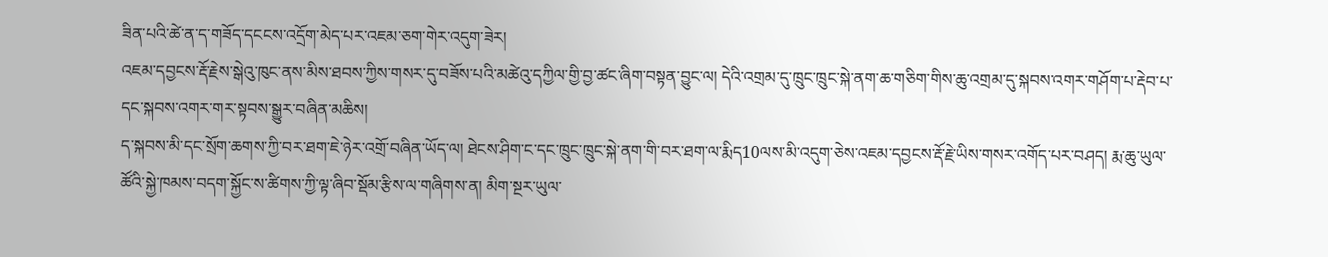ཟིན་པའི་ཚེ་ན་ད་གཟོད་དངངས་འདྲོག་མེད་པར་འཇམ་ཅག་གེར་འདུག་ཟེར།
འཇམ་དབྱངས་རྡོ་རྗེས་སྒེའུ་ཁུང་ནས་མིས་ཐབས་ཀྱིས་གསར་དུ་བཟོས་པའི་མཚེའུ་དཀྱིལ་གྱི་བྱ་ཚང་ཞིག་བསྟན་བྱུང་ལ། དེའི་འགྲམ་དུ་ཁྲུང་ཁྲུང་སྐེ་ནག་ཆ་གཅིག་གིས་ཆུ་འགྲམ་དུ་སྐབས་འགར་གཤོག་པ་རྡེབ་པ་དང་སྐབས་འགར་གར་སྟབས་སྒྱུར་བཞིན་མཆིས།
ད་སྐབས་མི་དང་སྲོག་ཆགས་ཀྱི་བར་ཐག་ཇེ་ཉེར་འགྲོ་བཞིན་ཡོད་ལ། ཐེངས་ཤིག་ང་དང་ཁྲུང་ཁྲུང་སྐེ་ནག་གི་བར་ཐག་ལ་རྨིད10ལས་མི་འདུག་ཅེས་འཇམ་དབྱངས་རྡོ་རྗེ་ཡིས་གསར་འགོད་པར་བཤད། རྨ་ཆུ་ཡུལ་ཚོའི་སྐྱེ་ཁམས་བདག་སྐྱོང་ས་ཚིགས་ཀྱི་ལྟ་ཞིབ་སྡོམ་རྩིས་ལ་གཞིགས་ན། མིག་སྔར་ཡུལ་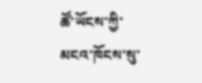ཚོ་ཡོངས་ཀྱི་མངའ་ཁོངས་སུ་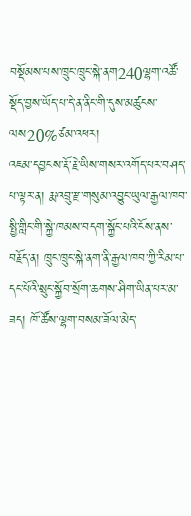བསྡོམས་པས་ཁྲུང་ཁྲུང་སྐེ་ནག240ལྷག་འཚོ་སྡོད་བྱས་ཡོད་པ་དེ་ན་ནིང་གི་དུས་མཚུངས་ལས20%ཙམ་འཕར།
འཇམ་དབྱངས་རྡོ་རྗེ་ཡིས་གསར་འགོད་པར་བཤད་པ་ལྟར་ན། རྨ་འབྲུ་རྫ་གསུམ་འབྱུང་ཡུལ་རྒྱལ་ཁབ་སྤྱི་གླིང་གི་སྐྱེ་ཁམས་བདག་སྐྱོང་པའི་ངོས་ནས་བརྗོད་ན། ཁྲུང་ཁྲུང་སྐེ་ནག་ནི་རྒྱལ་ཁབ་ཀྱི་རིམ་པ་དང་པོའི་སྲུང་སྐྱོབ་སྲོག་ཆགས་ཤིག་ཡིན་པར་མ་ཟད། ཁོ་ཚོས་ལྷག་བསམ་ཟོལ་མེད་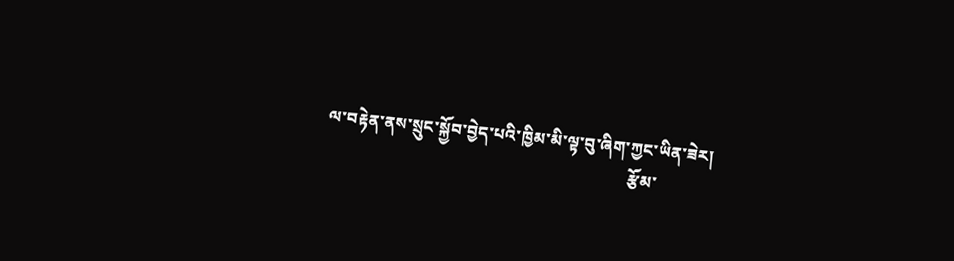ལ་བརྟེན་ནས་སྲུང་སྐྱོབ་བྱེད་པའི་ཁྱིམ་མི་ལྟ་བུ་ཞིག་ཀྱང་ཡིན་ཟེར།
                                                                         རྩོམ་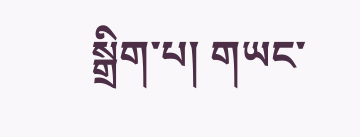སྒྲིག་པ། གཡང་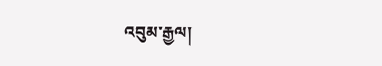འབུམ་རྒྱལ།